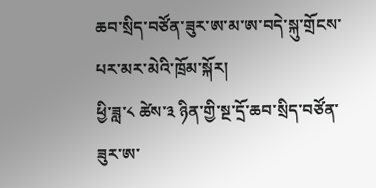ཆབ་སྲིད་བཙོན་ཟུར་ཨ་མ་ཨ་བདེ་སྐུ་གྲོངས་པར་མར་མེའི་ཁྲོམ་སྐོར།
ཕྱི་ཟླ་༨ ཚེས་༣ ཉིན་གྱི་སྔ་དྲོ་ཆབ་སྲིད་བཙོན་ཟུར་ཨ་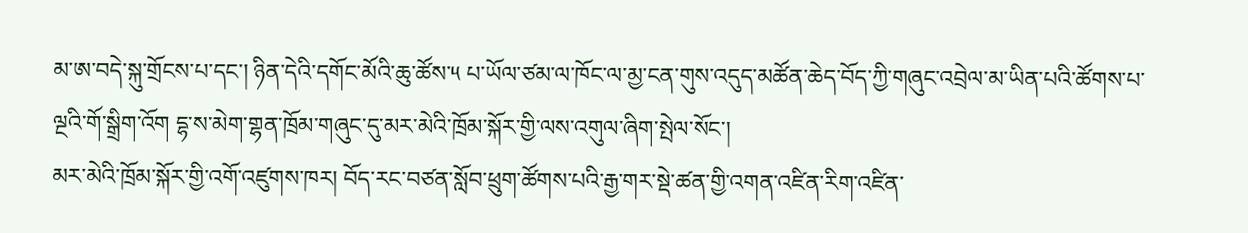མ་ཨ་བདེ་སྐུ་གྲོངས་པ་དང་། ཉིན་དེའི་དགོང་མོའི་ཆུ་ཚོས་༥ པ་ཡོལ་ཙམ་ལ་ཁོང་ལ་མྱ་ངན་གུས་འདུད་མཚོན་ཆེད་བོད་ཀྱི་གཞུང་འབྲེལ་མ་ཡིན་པའི་ཚོགས་པ་ལྔའི་གོ་སྒྲིག་འོག དྷ་ས་མེག་གྷན་ཁྲོམ་གཞུང་དུ་མར་མེའི་ཁྲོམ་སྐོར་གྱི་ལས་འགུལ་ཞིག་སྤེལ་སོང་།
མར་མེའི་ཁྲོམ་སྐོར་གྱི་འགོ་འཛུགས་ཁར། བོད་རང་བཙན་སློབ་ཕྲུག་ཚོགས་པའི་རྒྱ་གར་སྡེ་ཚན་གྱི་འགན་འཛིན་རིག་འཛིན་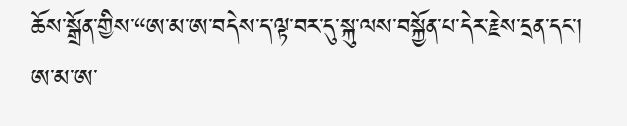ཆོས་སྒྲོན་གྱིས་“ཨ་མ་ཨ་བདེས་ད་ལྟ་བར་དུ་སྐུ་ལས་བསྐྱོན་པ་དེར་རྗེས་དྲན་དང་། ཨ་མ་ཨ་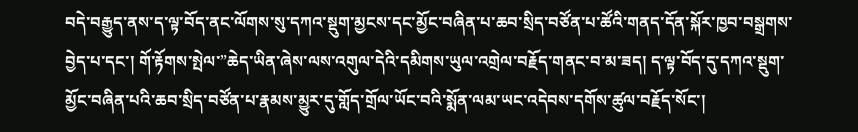བདེ་བརྒྱུད་ནས་ད་ལྟ་བོད་ནང་ལོགས་སུ་དཀའ་སྡུག་མྱངས་དང་མྱོང་བཞིན་པ་ཆབ་སྲིད་བཙོན་པ་ཚོའི་གནད་དོན་སྐོར་ཁྱབ་བསྒྲགས་བྱེད་པ་དང་། གོ་རྟོགས་སྤེལ་”ཆེད་ཡིན་ཞེས་ལས་འགུལ་དེའི་དམིགས་ཡུལ་འགྲེལ་བརྗོད་གནང་བ་མ་ཟད། ད་ལྟ་བོད་དུ་དཀའ་སྡུག་མྱོང་བཞིན་པའི་ཆབ་སྲིད་བཙོན་པ་རྣམས་མྱུར་དུ་གློད་གྲོལ་ཡོང་བའི་སྨོན་ལམ་ཡང་འདེབས་དགོས་ཚུལ་བརྗོད་སོང་།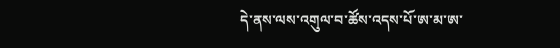དེ་ནས་ལས་འགུལ་བ་ཚོས་འདས་པོ་ཨ་མ་ཨ་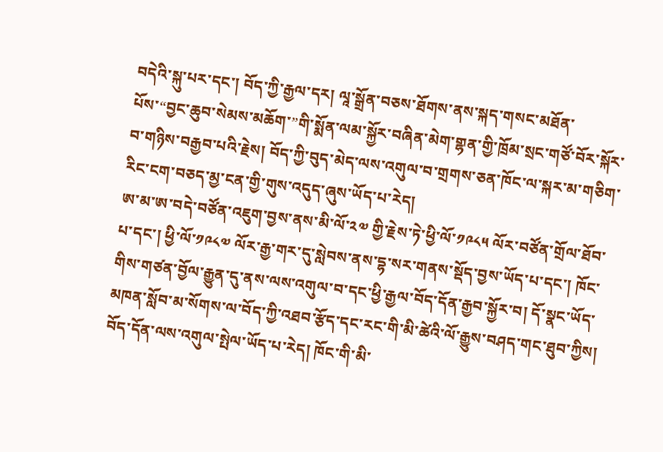བདེའི་སྐུ་པར་དང་། བོད་ཀྱི་རྒྱལ་དར། ལཱ་སྒྲོན་བཅས་ཐོགས་ནས་སྐད་གསང་མཐོན་པོས་“བྱང་ཆུབ་སེམས་མཆོག་”གི་སྨོན་ལམ་སྐྱོར་བཞིན་མེག་གྷན་གྱི་ཁྲོམ་སྲང་གཙོ་བོར་སྐོར་བ་གཉིས་བརྒྱབ་པའི་རྗེས། བོད་ཀྱི་བུད་མེད་ལས་འགུལ་བ་གྲགས་ཅན་ཁོང་ལ་སྐར་མ་གཅིག་རིང་ངག་བཅད་མྱ་ངན་གྱི་གུས་འདུད་ཞུས་ཡོད་པ་རེད།
ཨ་མ་ཨ་བདེ་བཙོན་འཇུག་བྱས་ནས་མི་ལོ་༢༧ གྱི་རྗེས་ཏེ་ཕྱི་ལོ་༡༩༨༥ ལོར་བཙོན་གྲོལ་ཐོབ་པ་དང་། ཕྱི་ལོ་༡༩༨༧ ལོར་རྒྱ་གར་དུ་སླེབས་ནས་དྷ་སར་གནས་སྡོད་བྱས་ཡོད་པ་དང་། ཁོང་གིས་གཙན་བྱོལ་རྒྱུན་དུ་ནས་ལས་འགུལ་བ་དང་ཕྱི་རྒྱལ་བོད་དོན་རྒྱབ་སྐྱོར་བ། དོ་སྣང་ཡོད་མཁན་སློབ་མ་སོགས་ལ་བོད་ཀྱི་འཐབ་རྩོད་དང་རང་གི་མི་ཚེའི་ལོ་རྒྱུས་བཤད་གང་ཐུབ་ཀྱིས། བོད་དོན་ལས་འགུལ་སྤེལ་ཡོད་པ་རེད། ཁོང་གི་མི་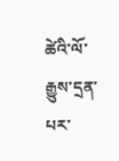ཚེའི་ལོ་རྒྱུས་དྲན་པར་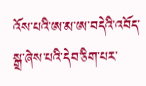འོས་པའི་ཨ་མ་ཨ་བདེའི་འབོད་སྒྲ་ཞེས་པའི་དེབ་ཅིག་པར་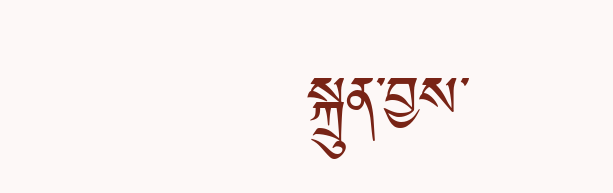སྐྲུན་བྱས་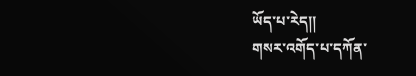ཡོད་པ་རེད།།
གསར་འགོད་པ་དཀོན་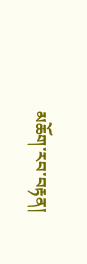མཆོག་རབ་བརྟན།